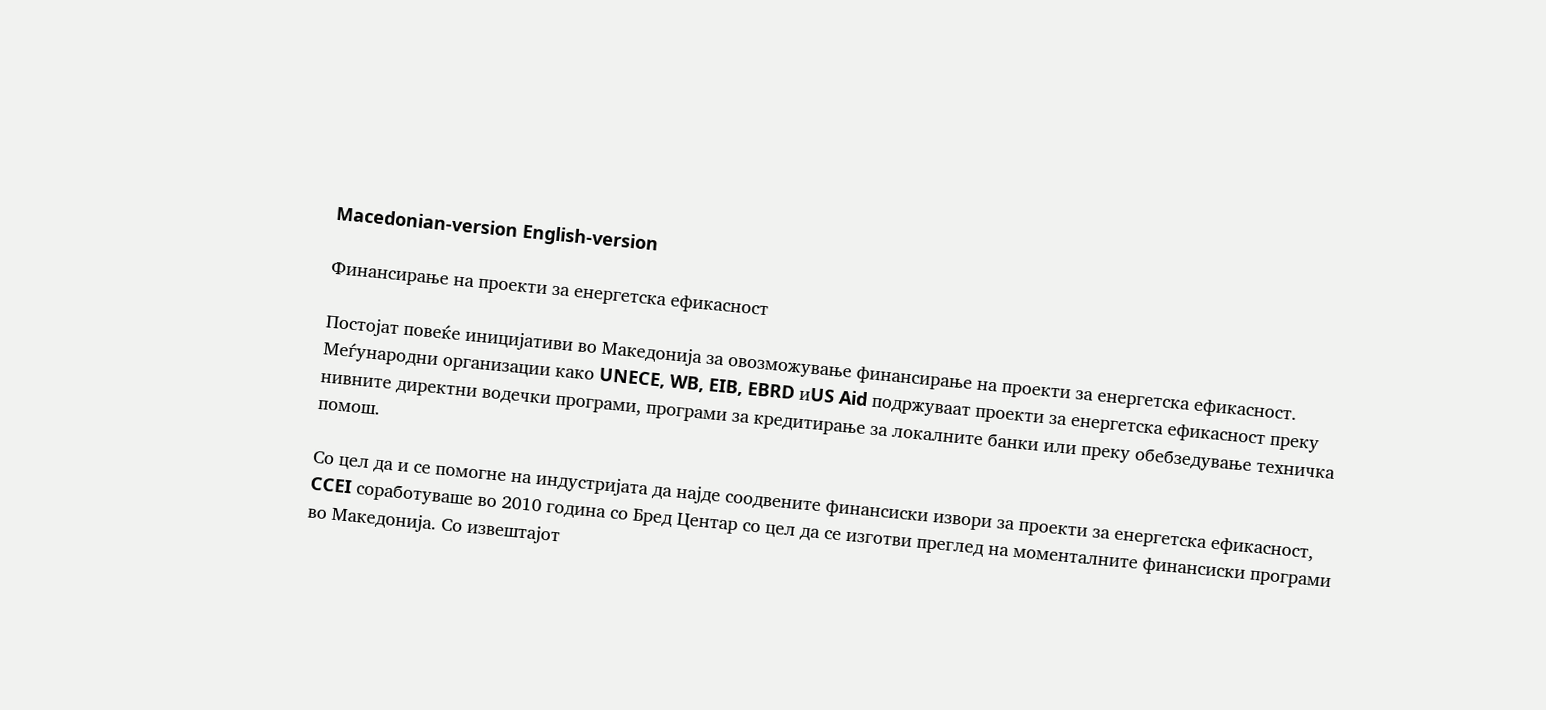Macedonian-version English-version

Финансирање на проекти за енергетска ефикасност

Постојат повеќе иницијативи во Македонија за овозможување финансирање на проекти за енергетска ефикасност. Меѓународни организации како UNECE, WB, EIB, EBRD иUS Aid подржуваат проекти за енергетска ефикасност преку нивните директни водечки програми, програми за кредитирање за локалните банки или преку обебзедување техничка помош.

Со цел да и се помогне на индустријата да најде соодвените финансиски извори за проекти за енергетска ефикасност, CCEI соработуваше во 2010 година со Бред Центар со цел да се изготви преглед на моменталните финансиски програми во Македонија. Со извештајот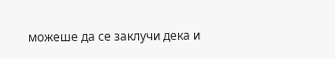можеше да се заклучи дека и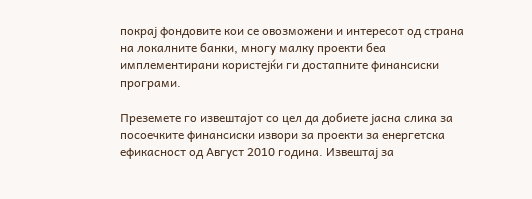покрај фондовите кои се овозможени и интересот од страна на локалните банки, многу малку проекти беа имплементирани користејќи ги достапните финансиски програми.

Преземете го извештајот со цел да добиете јасна слика за посоечките финансиски извори за проекти за енергетска ефикасност од Август 2010 година. Извештај за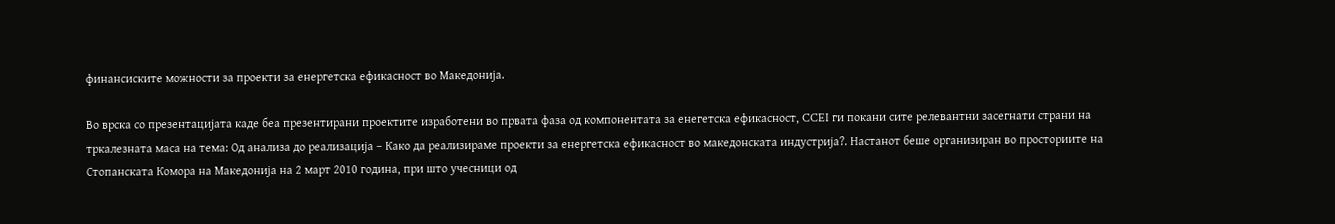финансиските можности за проекти за енергетска ефикасност во Македонија.

Во врска со презентацијата каде беа презентирани проектите изработени во првата фаза од компонентата за енегетска ефикасност, CCEI ги покани сите релевантни засегнати страни на тркалезната маса на тема: Од анализа до реализација – Како да реализираме проекти за енергетска ефикасност во македонската индустрија?. Настанот беше организиран во просториите на Стопанската Комора на Македонија на 2 март 2010 година, при што учесници од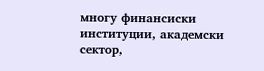многу финансиски институции, академски сектор,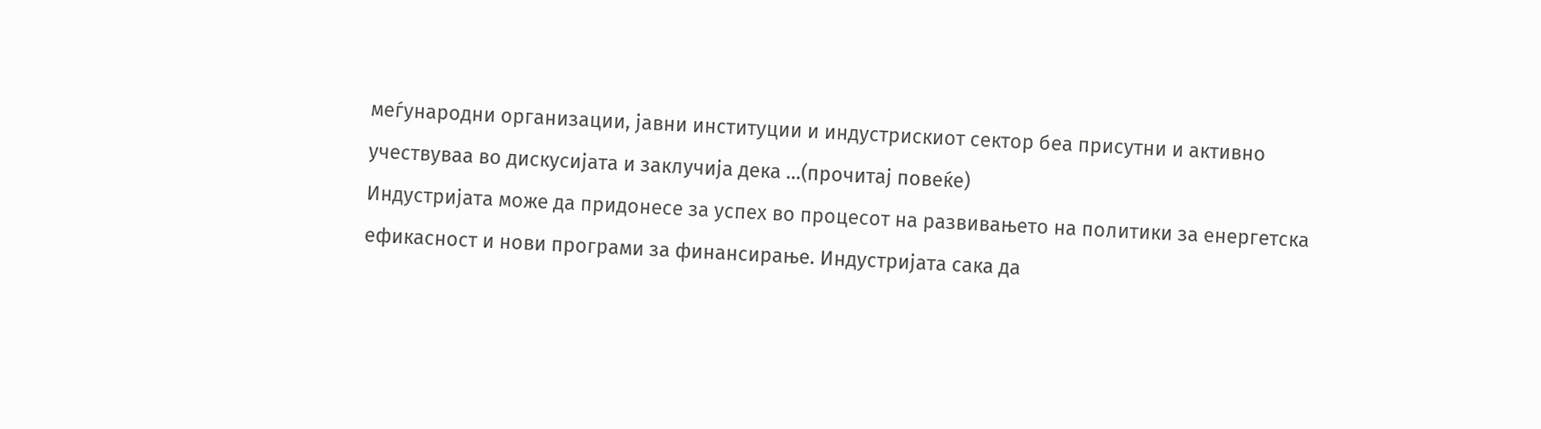меѓународни организации, јавни институции и индустрискиот сектор беа присутни и активно учествуваа во дискусијата и заклучија дека …(прочитај повеќе)
Индустријата може да придонесе за успех во процесот на развивањето на политики за енергетска ефикасност и нови програми за финансирање. Индустријата сака да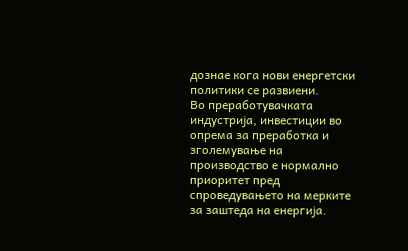дознае кога нови енергетски политики се развиени.
Во преработувачката индустрија, инвестиции во опрема за преработка и зголемување на производство е нормално приоритет пред спроведувањето на мерките за заштеда на енергија.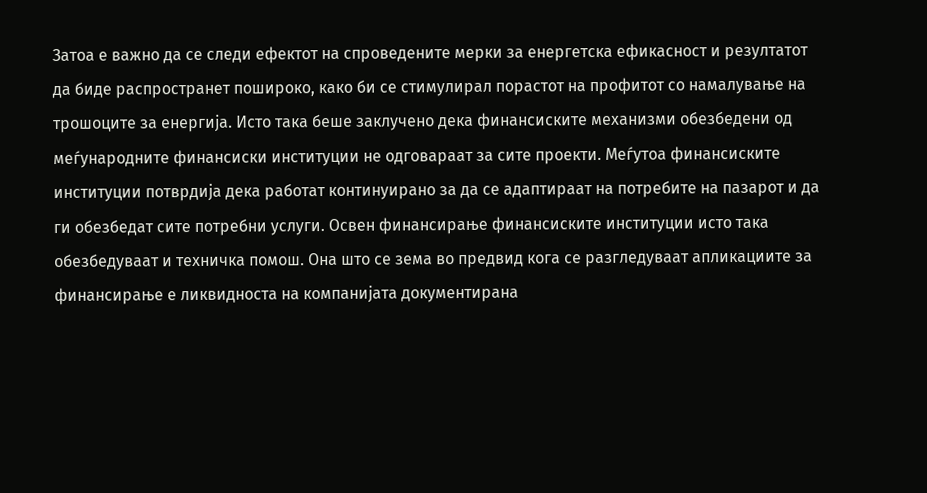Затоа е важно да се следи ефектот на спроведените мерки за енергетска ефикасност и резултатот да биде распространет пошироко, како би се стимулирал порастот на профитот со намалување на трошоците за енергија. Исто така беше заклучено дека финансиските механизми обезбедени од меѓународните финансиски институции не одговараат за сите проекти. Меѓутоа финансиските институции потврдија дека работат континуирано за да се адаптираат на потребите на пазарот и да ги обезбедат сите потребни услуги. Освен финансирање финансиските институции исто така обезбедуваат и техничка помош. Она што се зема во предвид кога се разгледуваат апликациите за финансирање е ликвидноста на компанијата документирана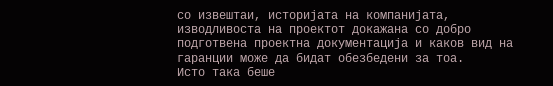со извештаи, историјата на компанијата, изводливоста на проектот докажана со добро подготвена проектна документација и каков вид на гаранции може да бидат обезбедени за тоа.
Исто така беше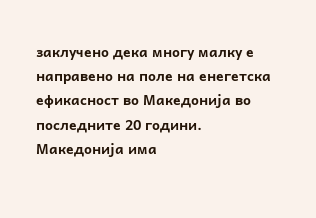заклучено дека многу малку е направено на поле на енегетска ефикасност во Македонија во последните 20 години. Македонија има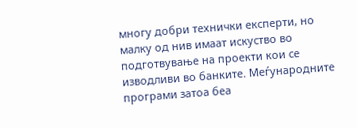многу добри технички експерти, но малку од нив имаат искуство во подготвување на проекти кои се изводливи во банките. Меѓународните програми затоа беа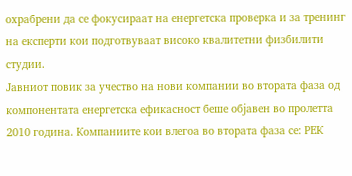охрабрени да се фокусираат на енергетска проверка и за тренинг на експерти кои подготвуваат високо квалитетни физбилити студии.
Јавниот повик за учество на нови компании во втората фаза од компонентата енергетска ефикасност беше објавен во пролетта 2010 година. Компаниите кои влегоа во втората фаза се: РЕК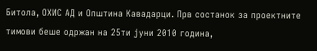Битола, ОХИС АД и Општина Кавадарци. Прв состанок за проектните тимови беше одржан на 25ти јуни 2010 година,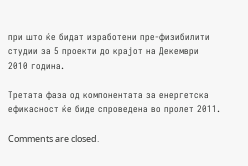при што ќе бидат изработени пре-физибилити студии за 5 проекти до крајот на Декември 2010 година.

Третата фаза од компонентата за енергетска ефикасност ќе биде спроведена во пролет 2011.

Comments are closed.